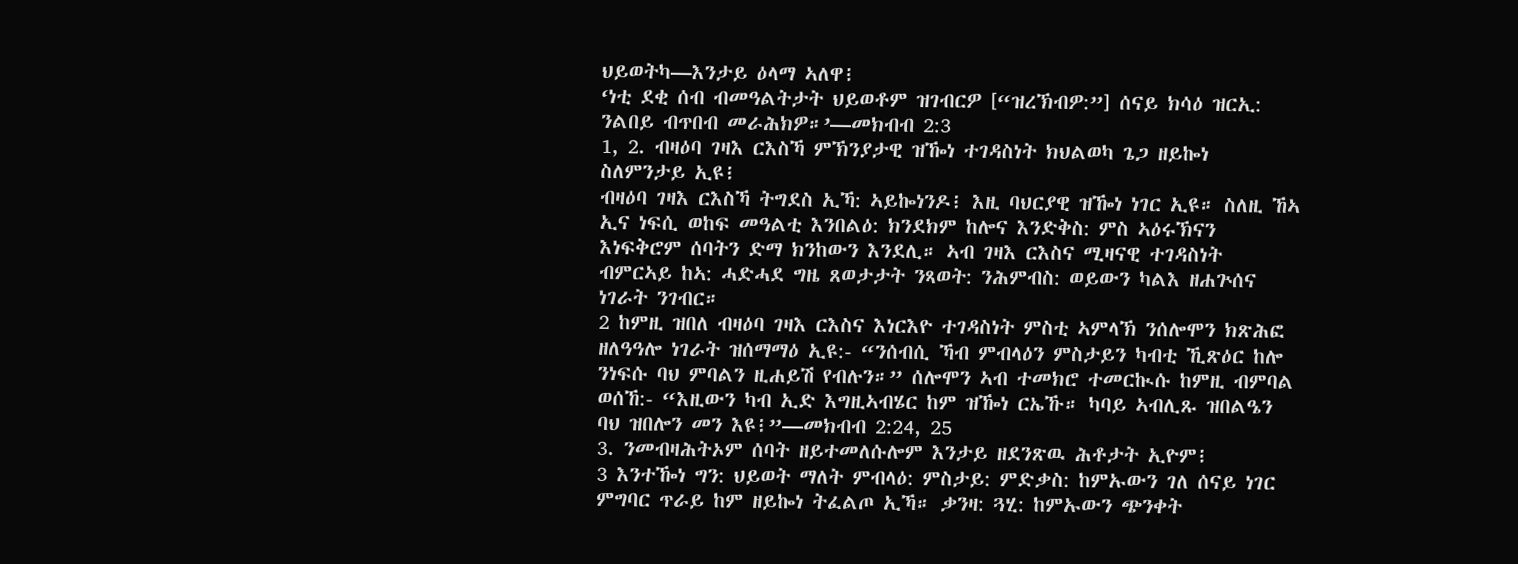ህይወትካ—እንታይ ዕላማ ኣለዋ፧
‘ነቲ ደቂ ሰብ ብመዓልትታት ህይወቶም ዝገብርዎ [“ዝረኽብዎ:”] ሰናይ ክሳዕ ዝርኢ: ንልበይ ብጥበብ መራሕክዎ።’—መክብብ 2:3
1, 2. ብዛዕባ ገዛእ ርእስኻ ምኽንያታዊ ዝዀነ ተገዳስነት ክህልወካ ጌጋ ዘይኰነ ስለምንታይ ኢዩ፧
ብዛዕባ ገዛእ ርእስኻ ትግደስ ኢኻ: ኣይኰነንዶ፧ እዚ ባህርያዊ ዝዀነ ነገር ኢዩ። ስለዚ ኸኣ ኢና ነፍሲ ወከፍ መዓልቲ እንበልዕ: ክንደክም ከሎና እንድቅስ: ምስ ኣዕሩኽናን እነፍቅሮም ሰባትን ድማ ክንከውን እንደሊ። ኣብ ገዛእ ርእስና ሚዛናዊ ተገዳስነት ብምርኣይ ከኣ: ሓድሓደ ግዜ ጸወታታት ንጻወት: ንሕምብስ: ወይውን ካልእ ዘሐጕሰና ነገራት ንገብር።
2 ከምዚ ዝበለ ብዛዕባ ገዛእ ርእስና እነርእዮ ተገዳስነት ምስቲ ኣምላኽ ንሰሎሞን ክጽሕፎ ዘለዓዓሎ ነገራት ዝሰማማዕ ኢዩ:- “ንሰብሲ ኻብ ምብላዕን ምስታይን ካብቲ ኺጽዕር ከሎ ንነፍሱ ባህ ምባልን ዚሐይሽ የብሉን።” ሰሎሞን ኣብ ተመክሮ ተመርኲሱ ከምዚ ብምባል ወሰኸ:- “እዚውን ካብ ኢድ እግዚኣብሄር ከም ዝዀነ ርኤኹ። ካባይ ኣብሊጹ ዝበልዔን ባህ ዝበሎን መን እዩ፧”—መክብብ 2:24, 25
3. ንመብዛሕትኦም ሰባት ዘይተመለሱሎም እንታይ ዘደንጽዉ ሕቶታት ኢዮም፧
3 እንተዀነ ግን: ህይወት ማለት ምብላዕ: ምስታይ: ምድቃስ: ከምኡውን ገለ ሰናይ ነገር ምግባር ጥራይ ከም ዘይኰነ ትፈልጦ ኢኻ። ቃንዛ: ጓሂ: ከምኡውን ጭንቀት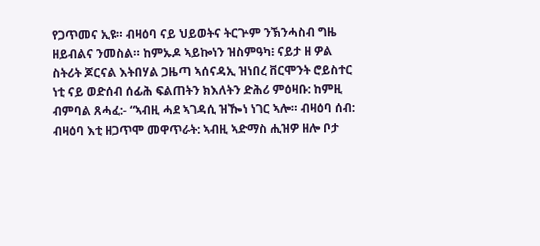የጋጥመና ኢዩ። ብዛዕባ ናይ ህይወትና ትርጕም ንኽንሓስብ ግዜ ዘይብልና ንመስል። ከምኡዶ ኣይኰነን ዝስምዓካ፧ ናይታ ዘ ዎል ስትሪት ጆርናል እትበሃል ጋዜጣ ኣሰናዳኢ ዝነበረ ቨርሞንት ሮይስተር ነቲ ናይ ወድሰብ ሰፊሕ ፍልጠትን ክእለትን ድሕሪ ምዕዛቡ: ከምዚ ብምባል ጸሓፈ:- “ኣብዚ ሓደ ኣገዳሲ ዝዀነ ነገር ኣሎ። ብዛዕባ ሰብ: ብዛዕባ እቲ ዘጋጥሞ መዋጥራት: ኣብዚ ኣድማስ ሒዝዎ ዘሎ ቦታ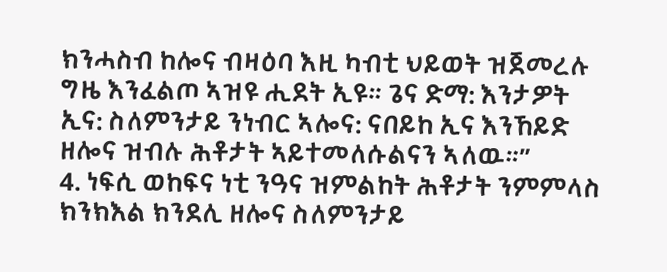ክንሓስብ ከሎና ብዛዕባ እዚ ካብቲ ህይወት ዝጀመረሉ ግዜ እንፈልጦ ኣዝዩ ሒደት ኢዩ። ጌና ድማ: እንታዎት ኢና: ስለምንታይ ንነብር ኣሎና: ናበይከ ኢና እንኸይድ ዘሎና ዝብሉ ሕቶታት ኣይተመለሱልናን ኣለዉ።”
4. ነፍሲ ወከፍና ነቲ ንዓና ዝምልከት ሕቶታት ንምምላስ ክንክእል ክንደሊ ዘሎና ስለምንታይ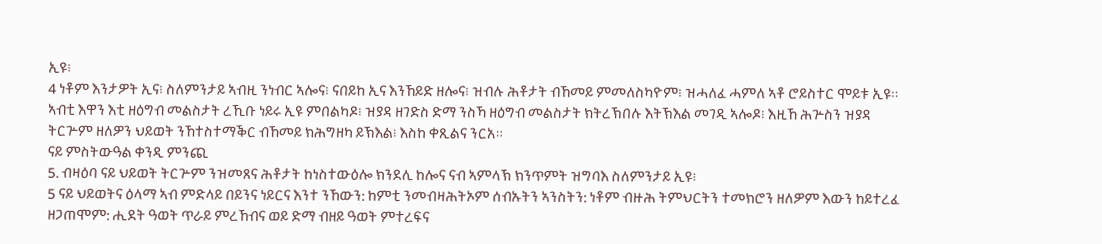ኢዩ፧
4 ነቶም እንታዎት ኢና፧ ስለምንታይ ኣብዚ ንነብር ኣሎና፧ ናበይከ ኢና እንኸይድ ዘሎና፧ ዝብሉ ሕቶታት ብኸመይ ምመለስካዮም፧ ዝሓለፈ ሓምለ ኣቶ ሮይስተር ሞይቱ ኢዩ። ኣብቲ እዋን እቲ ዘዕግብ መልስታት ረኺቡ ነይሩ ኢዩ ምበልካዶ፧ ዝያዳ ዘገድስ ድማ ንስኻ ዘዕግብ መልስታት ክትረኽበሉ እትኽእል መገዲ ኣሎዶ፧ እዚኸ ሕጕስን ዝያዳ ትርጕም ዘለዎን ህይወት ንኸተስተማቕር ብኸመይ ክሕግዘካ ይኽእል፧ እስከ ቀጺልና ንርአ።
ናይ ምስትውዓል ቀንዲ ምንጪ
5. ብዛዕባ ናይ ህይወት ትርጕም ንዝመጸና ሕቶታት ከነስተውዕሎ ክንደሊ ከሎና ናብ ኣምላኽ ክንጥምት ዝግባእ ስለምንታይ ኢዩ፧
5 ናይ ህይወትና ዕላማ ኣብ ምድላይ በይንና ነይርና እንተ ንኸውን: ከምቲ ንመብዛሕትኦም ሰብኡትን ኣንስትን: ነቶም ብዙሕ ትምህርትን ተመክሮን ዘለዎም እውን ከይተረፈ ዘጋጠሞም: ሒደት ዓወት ጥራይ ምረኸብና ወይ ድማ ብዘይ ዓወት ምተረፍና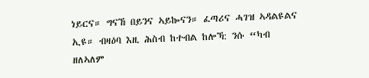ነይርና። ግናኸ በይንና ኣይኰናን። ፈጣሪና ሓገዝ ኣዳልዩልና ኢዩ። ብዛዕባ እዚ ሕስብ ከተብል ከሎኻ: ንሱ “ካብ ዘለኣለም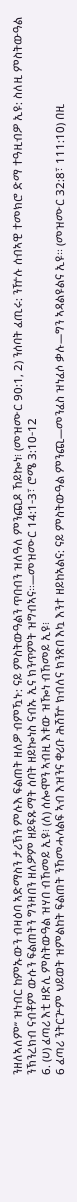ንዘለኣለም” ዝነብር ከምኡውን ብዛዕባ ኣድማስን ታሪኽን ምሉእ ፍልጠት ዘለዎ ብምዃኑ: ናይ ምስትውዓልን ጥበብን ዝለዓለ ምንጪዶ ኸይኰነ፧ (መዝሙር 90:1, 2) ንሰባት ፈጢሩ: ንዅሉ ሰብኣዊ ተመክሮ ድማ ተዓዚብዎ ኢዩ: ስለዚ ምስትውዓል ንኽንረክብ ናብቶም ውሱን ፍልጠትን ግንዛበን ዘለዎም ዘይፍጹማት ሰባት ዘይኰነስ ናብኡ ኢና ክንጥምት ዝግብኣና።—መዝሙር 14:1-3፣ ሮሜ 3:10-12
6. (ሀ) ፈጣሪ እቲ ዘድሊ ምስትውዓል ዝሃበ ብኸመይ ኢዩ፧ (ለ) ሰሎሞን ኣብዚ እቱው ዝዀነ ብኸመይ ኢዩ፧
6 ፈጣሪ ንትርጕም ህይወት ዝምልከት ፍልጠት ንኸመሓላልፍ ኣብ እዝንና ቀሪቡ ሕሽዅ ክብለና ክንጽበ እኳ እንተ ዘይከኣልና: ናይ ምስትውዓል ምንጪ—መንፈስ ዝነፈሶ ቃሉ—ግን ኣዳልዩልና ኢዩ። (መዝሙር 32:8፣ 111:10) በዚ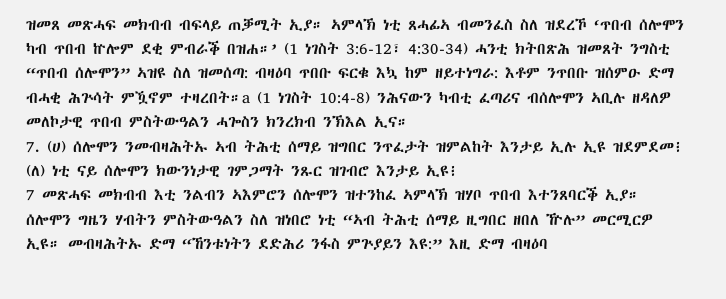ዝመጸ መጽሓፍ መክብብ ብፍላይ ጠቓሚት ኢያ። ኣምላኽ ነቲ ጸሓፊኣ ብመንፈስ ስለ ዝደረኾ ‘ጥበብ ሰሎሞን ካብ ጥበብ ኵሎም ደቂ ምብራቕ በዝሐ።’ (1 ነገስት 3:6-12፣ 4:30-34) ሓንቲ ክትበጽሕ ዝመጸት ንግስቲ “ጥበብ ሰሎሞን” ኣዝዩ ስለ ዝመሰጣ: ብዛዕባ ጥበቡ ፍርቁ እኳ ከም ዘይተነግራ: እቶም ንጥበቡ ዝሰምዑ ድማ ብሓቂ ሕጕሳት ምዃኖም ተዛረበት።a (1 ነገስት 10:4-8) ንሕናውን ካብቲ ፈጣሪና ብሰሎሞን ኣቢሉ ዘዳለዎ መለኮታዊ ጥበብ ምስትውዓልን ሓጐስን ክንረክብ ንኽእል ኢና።
7. (ሀ) ሰሎሞን ንመብዛሕትኡ ኣብ ትሕቲ ሰማይ ዝግበር ንጥፈታት ዝምልከት እንታይ ኢሉ ኢዩ ዝደምደመ፧ (ለ) ነቲ ናይ ሰሎሞን ክውንነታዊ ገምጋማት ንጹር ዝገብሮ እንታይ ኢዩ፧
7 መጽሓፍ መክብብ እቲ ንልብን ኣእምሮን ሰሎሞን ዝተንከፈ ኣምላኽ ዝሃቦ ጥበብ እተንጸባርቕ ኢያ። ሰሎሞን ግዜን ሃብትን ምስትውዓልን ስለ ዝነበሮ ነቲ “ኣብ ትሕቲ ሰማይ ዚግበር ዘበለ ዅሉ” መርሚርዎ ኢዩ። መብዛሕትኡ ድማ “ኸንቱነትን ደድሕሪ ንፋስ ምጕያይን እዩ:” እዚ ድማ ብዛዕባ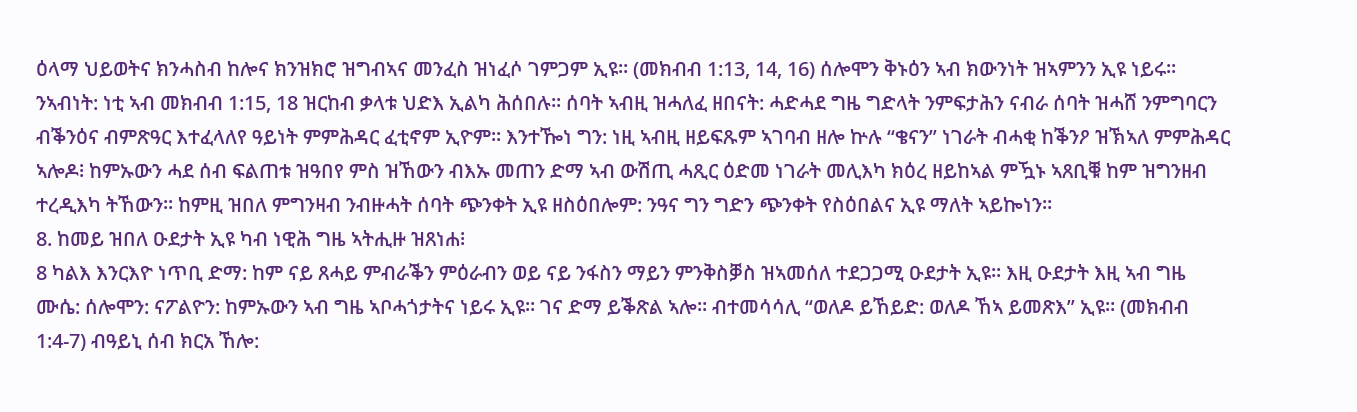ዕላማ ህይወትና ክንሓስብ ከሎና ክንዝክሮ ዝግብኣና መንፈስ ዝነፈሶ ገምጋም ኢዩ። (መክብብ 1:13, 14, 16) ሰሎሞን ቅኑዕን ኣብ ክውንነት ዝኣምንን ኢዩ ነይሩ። ንኣብነት: ነቲ ኣብ መክብብ 1:15, 18 ዝርከብ ቃላቱ ህድእ ኢልካ ሕሰበሉ። ሰባት ኣብዚ ዝሓለፈ ዘበናት: ሓድሓደ ግዜ ግድላት ንምፍታሕን ናብራ ሰባት ዝሓሸ ንምግባርን ብቕንዕና ብምጽዓር እተፈላለየ ዓይነት ምምሕዳር ፈቲኖም ኢዮም። እንተዀነ ግን: ነዚ ኣብዚ ዘይፍጹም ኣገባብ ዘሎ ኵሉ “ቄናን” ነገራት ብሓቂ ከቕንዖ ዝኽኣለ ምምሕዳር ኣሎዶ፧ ከምኡውን ሓደ ሰብ ፍልጠቱ ዝዓበየ ምስ ዝኸውን ብእኡ መጠን ድማ ኣብ ውሽጢ ሓጺር ዕድመ ነገራት መሊእካ ክዕረ ዘይከኣል ምዃኑ ኣጸቢቑ ከም ዝግንዘብ ተረዲእካ ትኸውን። ከምዚ ዝበለ ምግንዛብ ንብዙሓት ሰባት ጭንቀት ኢዩ ዘስዕበሎም: ንዓና ግን ግድን ጭንቀት የስዕበልና ኢዩ ማለት ኣይኰነን።
8. ከመይ ዝበለ ዑደታት ኢዩ ካብ ነዊሕ ግዜ ኣትሒዙ ዝጸነሐ፧
8 ካልእ እንርእዮ ነጥቢ ድማ: ከም ናይ ጸሓይ ምብራቕን ምዕራብን ወይ ናይ ንፋስን ማይን ምንቅስቓስ ዝኣመሰለ ተደጋጋሚ ዑደታት ኢዩ። እዚ ዑደታት እዚ ኣብ ግዜ ሙሴ: ሰሎሞን: ናፖልዮን: ከምኡውን ኣብ ግዜ ኣቦሓጎታትና ነይሩ ኢዩ። ገና ድማ ይቕጽል ኣሎ። ብተመሳሳሊ “ወለዶ ይኸይድ: ወለዶ ኸኣ ይመጽእ” ኢዩ። (መክብብ 1:4-7) ብዓይኒ ሰብ ክርአ ኸሎ: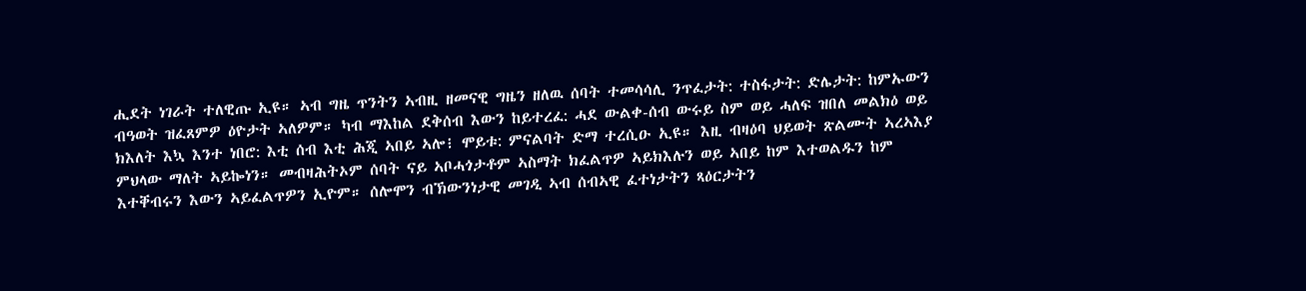ሒደት ነገራት ተለዊጡ ኢዩ። ኣብ ግዜ ጥንትን ኣብዚ ዘመናዊ ግዜን ዘለዉ ሰባት ተመሳሳሊ ንጥፈታት: ተስፋታት: ድሌታት: ከምኡውን ብዓወት ዝፈጸምዎ ዕዮታት ኣለዎም። ካብ ማእከል ደቅሰብ እውን ከይተረፈ: ሓደ ውልቀ-ሰብ ውሩይ ስም ወይ ሓለፍ ዝበለ መልክዕ ወይ ክእለት እኳ እንተ ነበሮ: እቲ ሰብ እቲ ሕጂ ኣበይ ኣሎ፧ ሞይቱ: ምናልባት ድማ ተረሲዑ ኢዩ። እዚ ብዛዕባ ህይወት ጽልሙት ኣረኣእያ ምህላው ማለት ኣይኰነን። መብዛሕትኦም ሰባት ናይ ኣቦሓጎታቶም ኣስማት ክፈልጥዎ ኣይክእሉን ወይ ኣበይ ከም እተወልዱን ከም እተቐብሩን እውን ኣይፈልጥዎን ኢዮም። ሰሎሞን ብኽውንነታዊ መገዲ ኣብ ሰብኣዊ ፈተነታትን ጻዕርታትን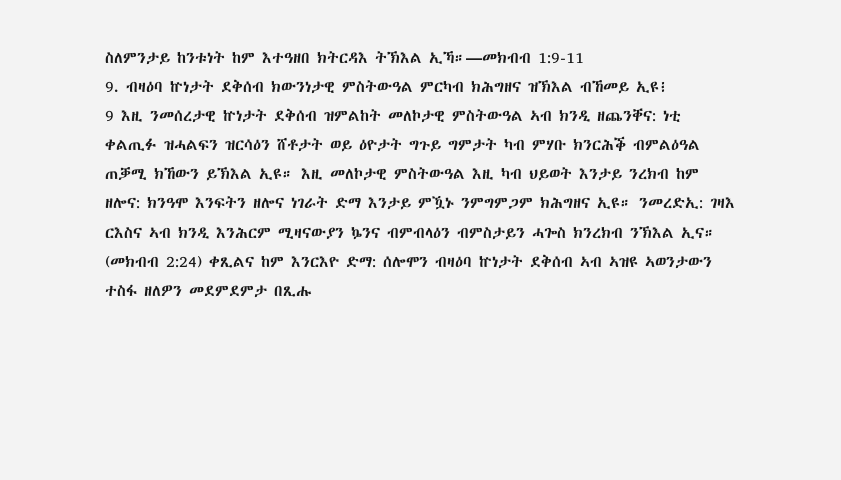ስለምንታይ ከንቱነት ከም እተዓዘበ ክትርዳእ ትኽእል ኢኻ።—መክብብ 1:9-11
9. ብዛዕባ ኵነታት ደቅሰብ ክውንነታዊ ምስትውዓል ምርካብ ክሕግዘና ዝኽእል ብኸመይ ኢዩ፧
9 እዚ ንመሰረታዊ ኵነታት ደቅሰብ ዝምልከት መለኮታዊ ምስትውዓል ኣብ ክንዲ ዘጨንቐና: ነቲ ቀልጢፉ ዝሓልፍን ዝርሳዕን ሸቶታት ወይ ዕዮታት ግጉይ ግምታት ካብ ምሃቡ ክንርሕቕ ብምልዕዓል ጠቓሚ ክኸውን ይኽእል ኢዩ። እዚ መለኮታዊ ምስትውዓል እዚ ካብ ህይወት እንታይ ንረክብ ከም ዘሎና: ክንዓሞ እንፍትን ዘሎና ነገራት ድማ እንታይ ምዃኑ ንምግምጋም ክሕግዘና ኢዩ። ንመረድኢ: ገዛእ ርእስና ኣብ ክንዲ እንሕርም ሚዛናውያን ኴንና ብምብላዕን ብምስታይን ሓጐስ ክንረክብ ንኽእል ኢና። (መክብብ 2:24) ቀጺልና ከም እንርእዮ ድማ: ሰሎሞን ብዛዕባ ኵነታት ደቅሰብ ኣብ ኣዝዩ ኣወንታውን ተስፋ ዘለዎን መደምደምታ በጺሑ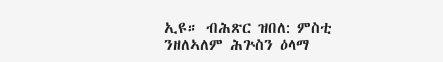ኢዩ። ብሕጽር ዝበለ: ምስቲ ንዘለኣለም ሕጕስን ዕላማ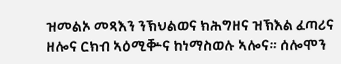ዝመልኦ መጻእን ንኽህልወና ክሕግዘና ዝኽእል ፈጣሪና ዘሎና ርክብ ኣዕሚቝና ከነማስወሉ ኣሎና። ሰሎሞን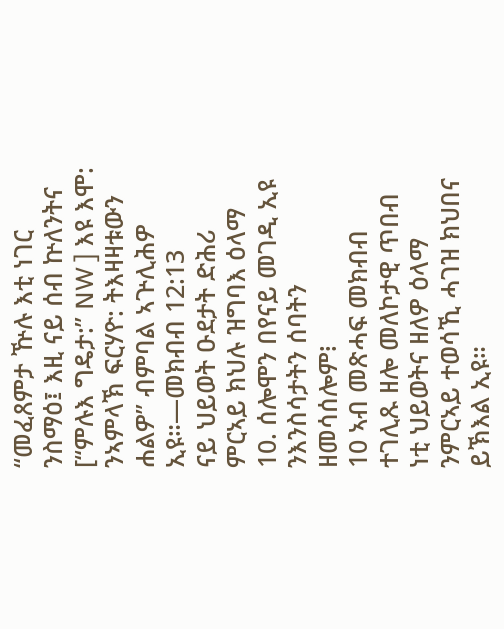“መፈጸምታ ዅሉ እቲ ነገር ንስማዕ፤ እዚ ናይ ሰብ ኵለንትና [“ምሉእ ግዴታ:” NW ] እዩ እሞ: ንኣምላኽ ፍርሃዮ: ትእዛዛቱውን ሐልዎ” ብምባል ኣጕሊሕዎ ኢዩ።—መክብብ 12:13
ናይ ህይወት ዑደታት ድሕሪ ምርኣይ ክህሉ ዝግባእ ዕላማ
10. ሰሎሞን በየናይ መገዲ ኢዩ ንእንስሳታትን ሰባትን ዘመሳሰሎም፧
10 ኣብ መጽሓፍ መክብብ ተገሊጹ ዘሎ መለኮታዊ ጥበብ ነቲ ህይወትና ዘለዎ ዕላማ ንምርኣይ ተወሳኺ ሓገዝ ክህበና ይኽእል ኢዩ።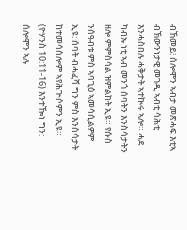ብኸመይ፧ ሰሎሞን ኣብታ መጽሓፍ እቲኣ ብኽውንነታዊ መገዲ ኣብቲ ሳሕቲ እንሓስበሉ ሓቅታት ኣተኲሩ ኣሎ። ሓደ ካብኡ ነቲ ኣብ መንጎ ሰባትን እንስሳታትን ዘሎ ምምስሳል ዝምልከት ኢዩ። የሱስ ንሰዓብቱ ምስ ኣባጊዕ ኣመሳሲልዎም ኢዩ: ሰባት ብሓፈሻ ግን ምስ እንስሳታት ከተመሳስሎም ኣየሕጕሶምን ኢዩ። (ዮሃንስ 10:11-16) እንተዀነ ግን: ሰሎሞን ኣሉ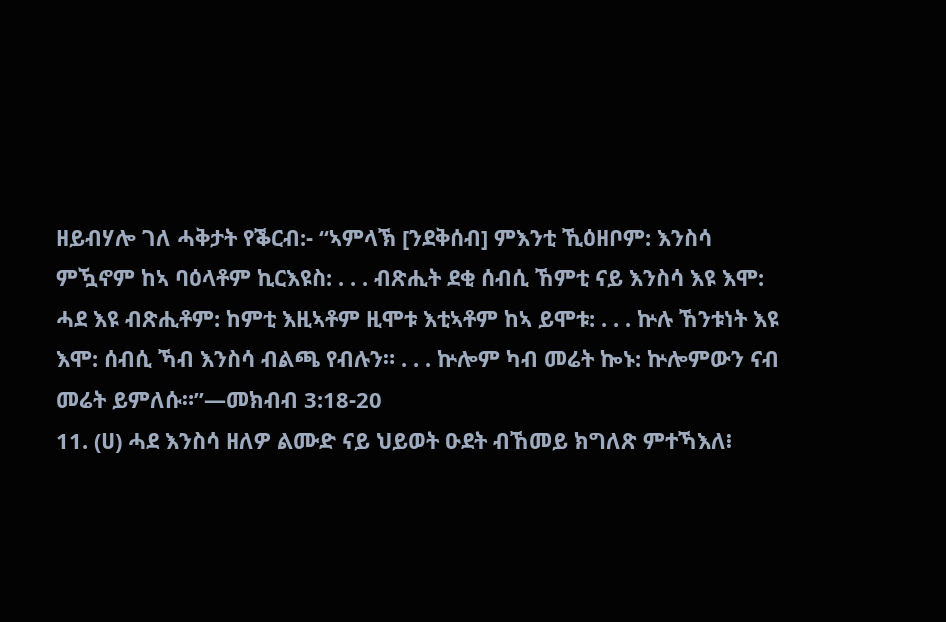ዘይብሃሎ ገለ ሓቅታት የቕርብ:- “ኣምላኽ [ንደቅሰብ] ምእንቲ ኺዕዘቦም: እንስሳ ምዃኖም ከኣ ባዕላቶም ኪርእዩስ: . . . ብጽሒት ደቂ ሰብሲ ኸምቲ ናይ እንስሳ እዩ እሞ: ሓደ እዩ ብጽሒቶም: ከምቲ እዚኣቶም ዚሞቱ እቲኣቶም ከኣ ይሞቱ: . . . ኵሉ ኸንቱነት እዩ እሞ: ሰብሲ ኻብ እንስሳ ብልጫ የብሉን። . . . ኵሎም ካብ መሬት ኰኑ: ኵሎምውን ናብ መሬት ይምለሱ።”—መክብብ 3:18-20
11. (ሀ) ሓደ እንስሳ ዘለዎ ልሙድ ናይ ህይወት ዑደት ብኸመይ ክግለጽ ምተኻእለ፧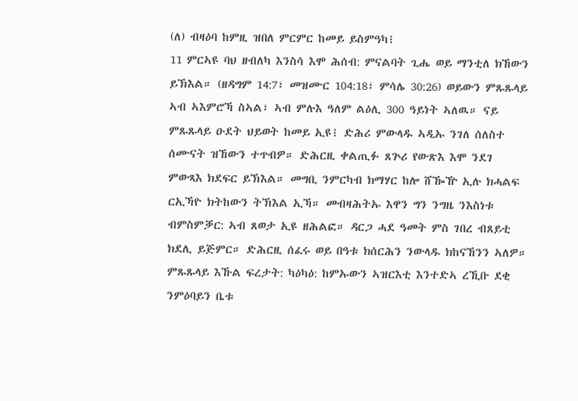(ለ) ብዛዕባ ከምዚ ዝበለ ምርምር ከመይ ይስምዓካ፧
11 ምርኣዩ ባህ ዘብለካ እንስሳ እሞ ሕሰብ: ምናልባት ጊሔ ወይ ማንቲለ ክኸውን ይኽእል። (ዘዳግም 14:7፣ መዝሙር 104:18፣ ምሳሌ 30:26) ወይውን ምጹጹላይ ኣብ ኣእምሮኻ ስኣል፣ ኣብ ምሉእ ዓለም ልዕሊ 300 ዓይነት ኣለዉ። ናይ ምጹጹላይ ዑደት ህይወት ከመይ ኢዩ፧ ድሕሪ ምውላዱ ኣዲኡ ንገለ ሰለስተ ሰሙናት ዝኸውን ተጥብዎ። ድሕርዚ ቀልጢፉ ጸጕሪ የውጽእ እሞ ንደገ ምውጻእ ክደፍር ይኽእል። መግቢ ንምርካብ ክማሃር ከሎ ሸዀዅ ኢሉ ክሓልፍ ርኢኻዮ ክትከውን ትኽእል ኢኻ። መብዛሕትኡ እዋን ግን ንግዜ ንእስነቱ ብምስምቓር: ኣብ ጸወታ ኢዩ ዘሕልፎ። ዳርጋ ሓደ ዓመት ምስ ገበረ ብጸይቲ ክደሊ ይጅምር። ድሕርዚ ሰፈሩ ወይ በዓቱ ክሰርሕን ንውላዱ ክከናኸንን ኣለዎ። ምጹጹላይ እኹል ፍረታት: ካዕካዕ: ከምኡውን ኣዝርእቲ እንተድኣ ረኺቡ ደቂ ንምዕባይን ቤቱ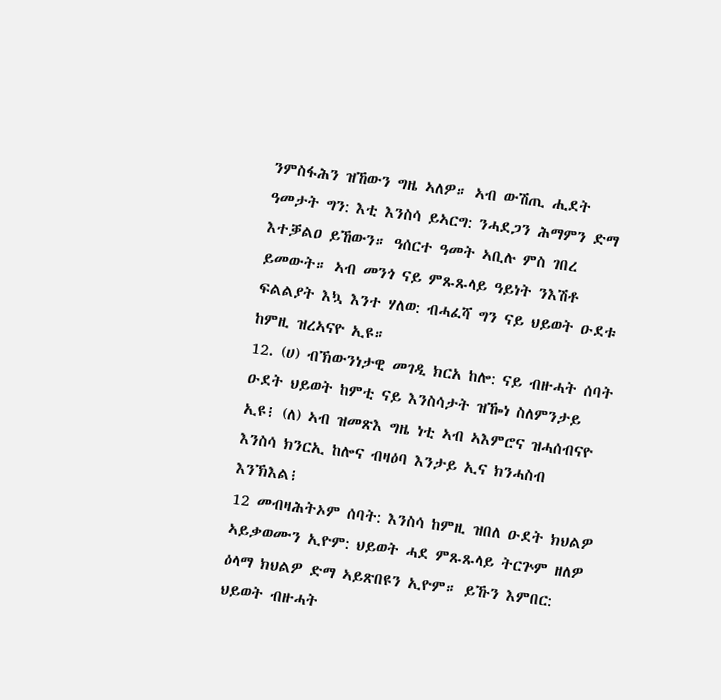ንምስፋሕን ዝኸውን ግዜ ኣለዎ። ኣብ ውሽጢ ሒደት ዓመታት ግን: እቲ እንስሳ ይኣርግ: ንሓደጋን ሕማምን ድማ እተቓልዐ ይኸውን። ዓሰርተ ዓመት ኣቢሉ ምስ ገበረ ይመውት። ኣብ መንጎ ናይ ምጹጹላይ ዓይነት ንእሽቶ ፍልልያት እኳ እንተ ሃለወ: ብሓፈሻ ግን ናይ ህይወት ዑደቱ ከምዚ ዝረኣናዮ ኢዩ።
12. (ሀ) ብኽውንነታዊ መገዲ ክርአ ከሎ: ናይ ብዙሓት ሰባት ዑደት ህይወት ከምቲ ናይ እንስሳታት ዝዀነ ስለምንታይ ኢዩ፧ (ለ) ኣብ ዝመጽእ ግዜ ነቲ ኣብ ኣእምሮና ዝሓሰብናዮ እንስሳ ክንርኢ ከሎና ብዛዕባ እንታይ ኢና ክንሓስብ እንኽእል፧
12 መብዛሕትኦም ሰባት: እንስሳ ከምዚ ዝበለ ዑደት ክህልዎ ኣይቃወሙን ኢዮም: ህይወት ሓደ ምጹጹላይ ትርጕም ዘለዎ ዕላማ ክህልዎ ድማ ኣይጽበዩን ኢዮም። ይኹን እምበር: ህይወት ብዙሓት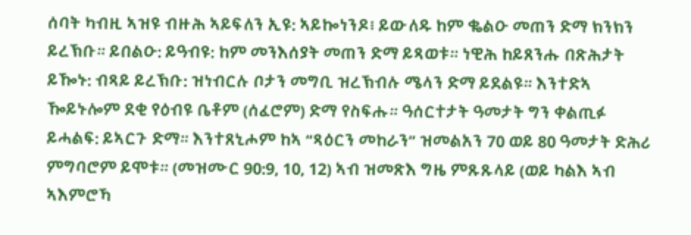ሰባት ካብዚ ኣዝዩ ብዙሕ ኣይፍለን ኢዩ: ኣይኰነንዶ፧ ይውለዱ ከም ቈልዑ መጠን ድማ ክንክን ይረኽቡ። ይበልዑ: ይዓብዩ: ከም መንእሰያት መጠን ድማ ይጻወቱ። ነዊሕ ከይጸንሑ በጽሕታት ይዀኑ: ብጻይ ይረኽቡ: ዝነብርሉ ቦታን መግቢ ዝረኽብሉ ሜላን ድማ ይደልዩ። እንተድኣ ዀይኑሎም ደቂ የዕብዩ ቤቶም (ሰፈሮም) ድማ የስፍሑ። ዓሰርተታት ዓመታት ግን ቀልጢፉ ይሓልፍ: ይኣርጉ ድማ። እንተጸኒሖም ከኣ “ጻዕርን መከራን” ዝመልአን 70 ወይ 80 ዓመታት ድሕሪ ምግባሮም ይሞቱ። (መዝሙር 90:9, 10, 12) ኣብ ዝመጽእ ግዜ ምጹጹላይ (ወይ ካልእ ኣብ ኣእምሮኻ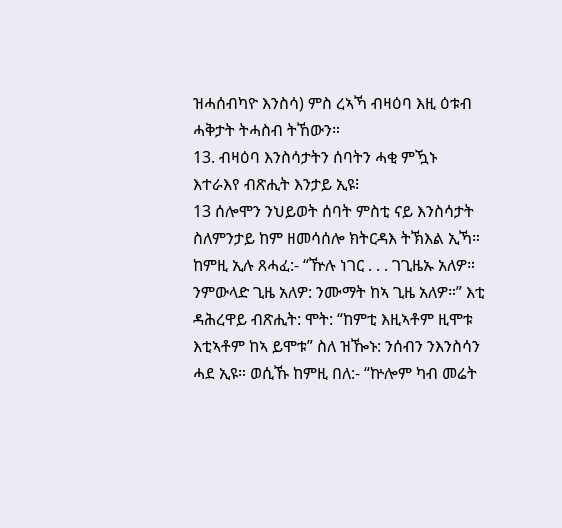ዝሓሰብካዮ እንስሳ) ምስ ረኣኻ ብዛዕባ እዚ ዕቱብ ሓቅታት ትሓስብ ትኸውን።
13. ብዛዕባ እንስሳታትን ሰባትን ሓቂ ምዃኑ እተራእየ ብጽሒት እንታይ ኢዩ፧
13 ሰሎሞን ንህይወት ሰባት ምስቲ ናይ እንስሳታት ስለምንታይ ከም ዘመሳሰሎ ክትርዳእ ትኽእል ኢኻ። ከምዚ ኢሉ ጸሓፈ:- “ዅሉ ነገር . . . ገጊዜኡ አለዎ። ንምውላድ ጊዜ አለዎ: ንሙማት ከኣ ጊዜ አለዎ።” እቲ ዳሕረዋይ ብጽሒት: ሞት: “ከምቲ እዚኣቶም ዚሞቱ እቲኣቶም ከኣ ይሞቱ” ስለ ዝዀኑ: ንሰብን ንእንስሳን ሓደ ኢዩ። ወሲኹ ከምዚ በለ:- “ኵሎም ካብ መሬት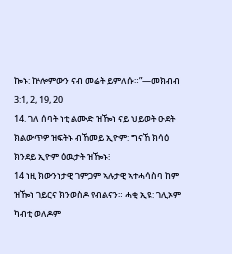ኰኑ: ኵሎምውን ናብ መሬት ይምለሱ።”—መክብብ 3:1, 2, 19, 20
14. ገለ ሰባት ነቲ ልሙድ ዝዀነ ናይ ህይወት ዑደት ክልውጥዎ ዝፍትኑ ብኸመይ ኢዮም: ግናኸ ክሳዕ ክንደይ ኢዮም ዕዉታት ዝዀኑ፧
14 ነዚ ክውንነታዊ ገምጋም ኣሉታዊ ኣተሓሳስባ ከም ዝዀነ ገይርና ክንወስዶ የብልናን። ሓቂ ኢዩ: ገሊኦም ካብቲ ወለዶም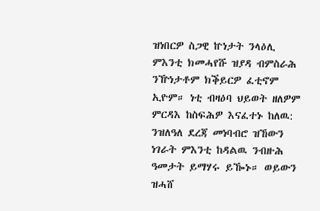ዝነበርዎ ስጋዊ ኵነታት ንላዕሊ ምእንቲ ክመሓየሹ ዝያዳ ብምስራሕ ንዅነታቶም ክቕይርዎ ፈቲኖም ኢዮም። ነቲ ብዛዕባ ህይወት ዘለዎም ምርዳእ ከስፍሕዎ እናፈተኑ ከለዉ: ንዝለዓለ ደረጃ መነባብሮ ዝኸውን ነገራት ምእንቲ ከዳልዉ ንብዙሕ ዓመታት ይማሃሩ ይዀኑ። ወይውን ዝሓሸ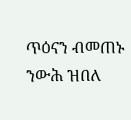ጥዕናን ብመጠኑ ንውሕ ዝበለ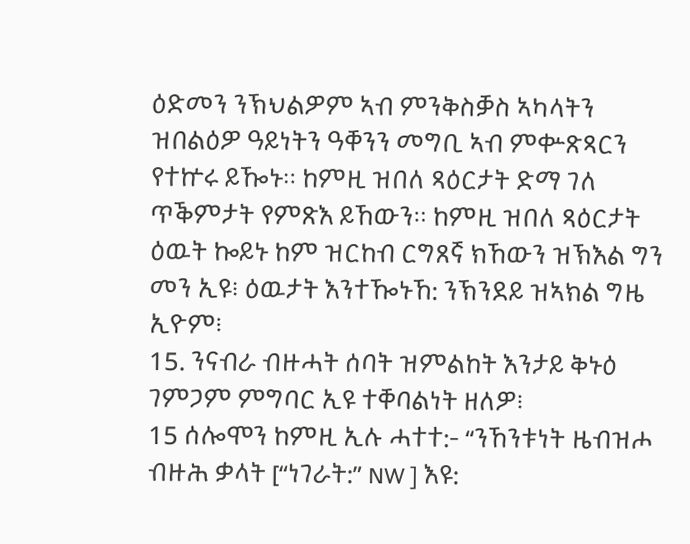ዕድመን ንኽህልዎም ኣብ ምንቅስቓስ ኣካላትን ዝበልዕዎ ዓይነትን ዓቐንን መግቢ ኣብ ምቍጽጻርን የተኵሩ ይዀኑ። ከምዚ ዝበለ ጻዕርታት ድማ ገለ ጥቕምታት የምጽእ ይኸውን። ከምዚ ዝበለ ጻዕርታት ዕዉት ኰይኑ ከም ዝርከብ ርግጸኛ ክኸውን ዝኽእል ግን መን ኢዩ፧ ዕዉታት እንተዀኑኸ: ንኽንደይ ዝኣክል ግዜ ኢዮም፧
15. ንናብራ ብዙሓት ሰባት ዝምልከት እንታይ ቅኑዕ ገምጋም ምግባር ኢዩ ተቐባልነት ዘለዎ፧
15 ሰሎሞን ከምዚ ኢሉ ሓተተ:- “ንኸንቱነት ዜብዝሖ ብዙሕ ቃላት [“ነገራት:” NW ] እዩ: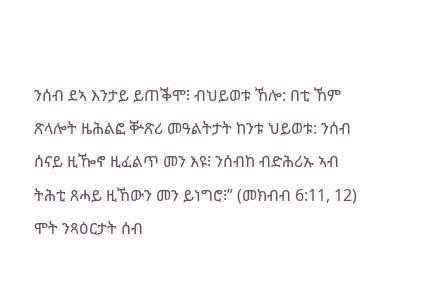ንሰብ ደኣ እንታይ ይጠቕሞ፧ ብህይወቱ ኸሎ: በቲ ኸም ጽላሎት ዜሕልፎ ቝጽሪ መዓልትታት ከንቱ ህይወቱ: ንሰብ ሰናይ ዚዀኖ ዚፈልጥ መን እዩ፧ ንሰብከ ብድሕሪኡ ኣብ ትሕቲ ጸሓይ ዚኸውን መን ይነግሮ፧” (መክብብ 6:11, 12) ሞት ንጻዕርታት ሰብ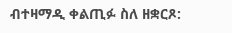ብተዛማዲ ቀልጢፉ ስለ ዘቋርጾ: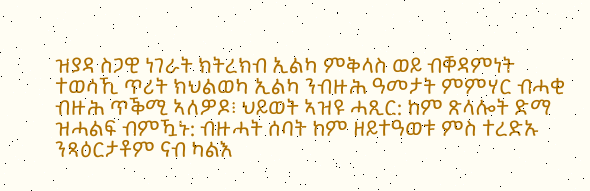ዝያዳ ስጋዊ ነገራት ክትረክብ ኢልካ ምቅላስ ወይ ብቐዳምነት ተወሳኺ ጥሪት ክህልወካ ኢልካ ንብዙሕ ዓመታት ምምሃር ብሓቂ ብዙሕ ጥቕሚ ኣለዎዶ፧ ህይወት ኣዝዩ ሓጺር: ከም ጽላሎት ድማ ዝሓልፍ ብምዃኑ: ብዙሓት ሰባት ከም ዘይተዓወቱ ምስ ተረድኡ ንጻዕርታቶም ናብ ካልእ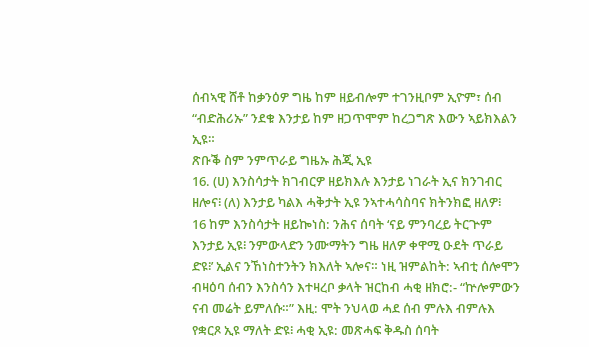ሰብኣዊ ሸቶ ከቃንዕዎ ግዜ ከም ዘይብሎም ተገንዚቦም ኢዮም፣ ሰብ “ብድሕሪኡ” ንደቁ እንታይ ከም ዘጋጥሞም ከረጋግጽ እውን ኣይክእልን ኢዩ።
ጽቡቕ ስም ንምጥራይ ግዜኡ ሕጂ ኢዩ
16. (ሀ) እንስሳታት ክገብርዎ ዘይክእሉ እንታይ ነገራት ኢና ክንገብር ዘሎና፧ (ለ) እንታይ ካልእ ሓቅታት ኢዩ ንኣተሓሳስባና ክትንክፎ ዘለዎ፧
16 ከም እንስሳታት ዘይኰነስ: ንሕና ሰባት ‘ናይ ምንባረይ ትርጕም እንታይ ኢዩ፧ ንምውላድን ንሙማትን ግዜ ዘለዎ ቀዋሚ ዑደት ጥራይ ድዩ፧’ ኢልና ንኸነስተንትን ክእለት ኣሎና። ነዚ ዝምልከት: ኣብቲ ሰሎሞን ብዛዕባ ሰብን እንስሳን እተዛረቦ ቃላት ዝርከብ ሓቂ ዘክሮ:- “ኵሎምውን ናብ መሬት ይምለሱ።” እዚ: ሞት ንህላወ ሓደ ሰብ ምሉእ ብምሉእ የቋርጾ ኢዩ ማለት ድዩ፧ ሓቂ ኢዩ: መጽሓፍ ቅዱስ ሰባት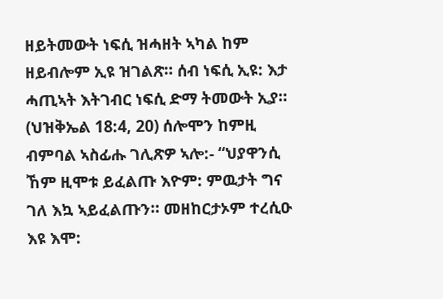ዘይትመውት ነፍሲ ዝሓዘት ኣካል ከም ዘይብሎም ኢዩ ዝገልጽ። ሰብ ነፍሲ ኢዩ: እታ ሓጢኣት እትገብር ነፍሲ ድማ ትመውት ኢያ። (ህዝቅኤል 18:4, 20) ሰሎሞን ከምዚ ብምባል ኣስፊሑ ገሊጽዎ ኣሎ:- “ህያዋንሲ ኸም ዚሞቱ ይፈልጡ እዮም: ምዉታት ግና ገለ እኳ ኣይፈልጡን። መዘከርታኦም ተረሲዑ እዩ እሞ: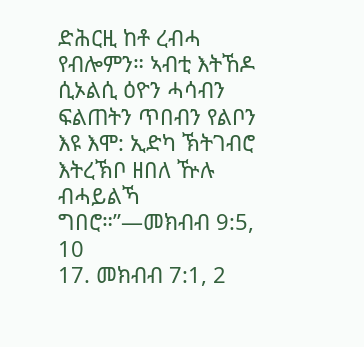ድሕርዚ ከቶ ረብሓ የብሎምን። ኣብቲ እትኸዶ ሲኦልሲ ዕዮን ሓሳብን ፍልጠትን ጥበብን የልቦን እዩ እሞ: ኢድካ ኽትገብሮ እትረኽቦ ዘበለ ዅሉ ብሓይልኻ ግበሮ።”—መክብብ 9:5, 10
17. መክብብ 7:1, 2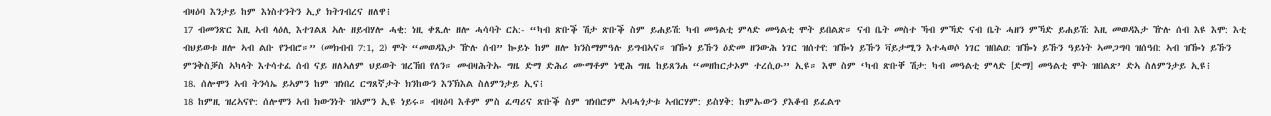ብዛዕባ እንታይ ከም እነስተንትን ኢያ ክትገብረና ዘለዋ፧
17 ብመንጽር እዚ ኣብ ላዕሊ እተገልጸ ኣሉ ዘይብሃሎ ሓቂ: ነዚ ቀጺሉ ዘሎ ሓሳባት ርአ:- “ካብ ጽቡቕ ሽታ ጽቡቕ ስም ይሐይሽ: ካብ መዓልቲ ምላድ መዓልቲ ሞት ይበልጽ። ናብ ቤት መስተ ኻብ ምኻድ ናብ ቤት ሓዘን ምኻድ ይሐይሽ: እዚ መወዳእታ ዅሉ ሰብ እዩ እሞ: እቲ ብህይወቱ ዘሎ ኣብ ልቡ የንብሮ።” (መክብብ 7:1, 2) ሞት “መወዳእታ ዅሉ ሰብ” ኰይኑ ከም ዘሎ ክንስማምዓሉ ይግብኣና። ዝዀነ ይኹን ዕድመ ዘንውሕ ነገር ዝሰተየ: ዝዀነ ይኹን ቫይታሚን እተሓወሶ ነገር ዝበልዐ: ዝዀነ ይኹን ዓይነት ኣመጋግባ ዝሰዓበ: ኣብ ዝዀነ ይኹን ምንቅስቓስ ኣካላት እተሳተፈ ሰብ ናይ ዘለኣለም ህይወት ዝረኸበ የለን። መብዛሕትኡ ግዜ ድማ ድሕሪ ሙማቶም ነዊሕ ግዜ ከይጸንሐ “መዘከርታኦም ተረሲዑ” ኢዩ። እሞ ስም ‘ካብ ጽቡቐ ሽታ: ካብ መዓልቲ ምላድ [ድማ] መዓልቲ ሞት ዝበልጽ’ ድኣ ስለምንታይ ኢዩ፧
18. ሰሎሞን ኣብ ትንሳኤ ይኣምን ከም ዝነበረ ርግጸኛታት ክንከውን እንኽእል ስለምንታይ ኢና፧
18 ከምዚ ዝረኣናዮ: ሰሎሞን ኣብ ክውንነት ዝኣምን ኢዩ ነይሩ። ብዛዕባ እቶም ምስ ፈጣሪና ጽቡቕ ስም ዝነበሮም ኣባሓጎታቱ ኣብርሃም: ይስሃቅ: ከምኡውን ያእቆብ ይፈልጥ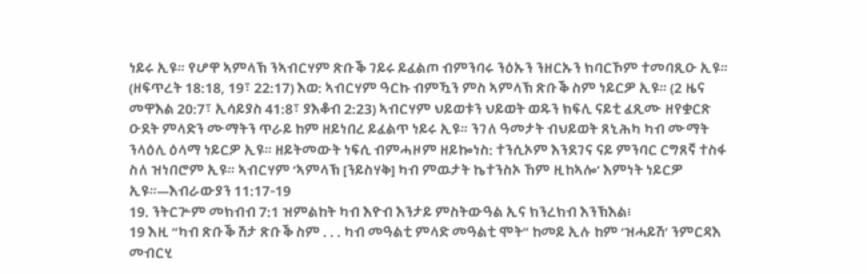ነይሩ ኢዩ። የሆዋ ኣምላኽ ንኣብርሃም ጽቡቕ ገይሩ ይፈልጦ ብምንባሩ ንዕኡን ንዘርኡን ክባርኾም ተመባጺዑ ኢዩ። (ዘፍጥረት 18:18, 19፣ 22:17) እወ: ኣብርሃም ዓርኩ ብምዃን ምስ ኣምላኽ ጽቡቕ ስም ነይርዎ ኢዩ። (2 ዜና መዋእል 20:7፣ ኢሳይያስ 41:8፣ ያእቆብ 2:23) ኣብርሃም ህይወቱን ህይወት ወዱን ክፍሊ ናይቲ ፈጺሙ ዘየቋርጽ ዑደት ምላድን ሙማትን ጥራይ ከም ዘይነበረ ይፈልጥ ነይሩ ኢዩ። ንገለ ዓመታት ብህይወት ጸኒሕካ ካብ ሙማት ንላዕሊ ዕላማ ነይርዎ ኢዩ። ዘይትመውት ነፍሲ ብምሓዞም ዘይኰነስ: ተንሲኦም እንደገና ናይ ምንባር ርግጸኛ ተስፋ ስለ ዝነበሮም ኢዩ። ኣብርሃም ‘ኣምላኽ [ንይስሃቅ] ካብ ምዉታት ኬተንስኦ ኸም ዚከኣሎ’ እምነት ነይርዎ ኢዩ።—እብራውያን 11:17-19
19. ንትርጕም መክብብ 7:1 ዝምልከት ካብ እዮብ እንታይ ምስትውዓል ኢና ክንረክብ እንኽእል፧
19 እዚ “ካብ ጽቡቕ ሽታ ጽቡቕ ስም . . . ካብ መዓልቲ ምላድ መዓልቲ ሞት” ከመይ ኢሉ ከም ‘ዝሓይሽ’ ንምርዳእ መብርሂ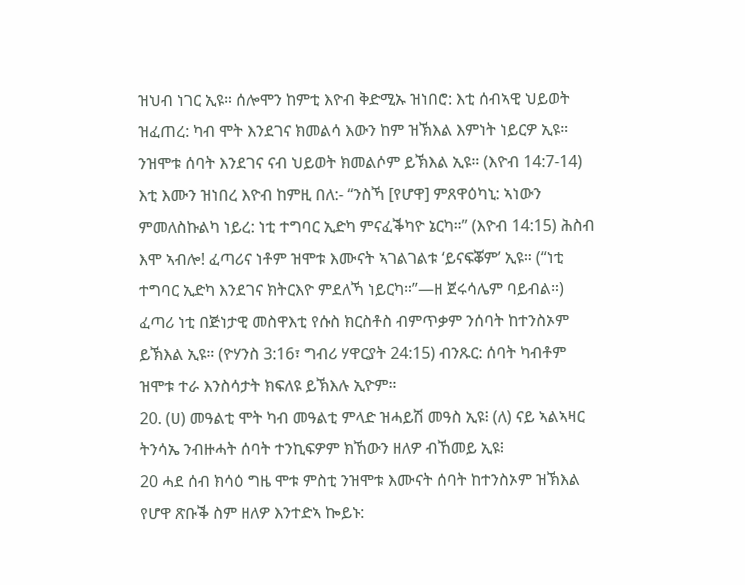ዝህብ ነገር ኢዩ። ሰሎሞን ከምቲ እዮብ ቅድሚኡ ዝነበሮ: እቲ ሰብኣዊ ህይወት ዝፈጠረ: ካብ ሞት እንደገና ክመልሳ እውን ከም ዝኽእል እምነት ነይርዎ ኢዩ። ንዝሞቱ ሰባት እንደገና ናብ ህይወት ክመልሶም ይኽእል ኢዩ። (እዮብ 14:7-14) እቲ እሙን ዝነበረ እዮብ ከምዚ በለ:- “ንስኻ [የሆዋ] ምጸዋዕካኒ: ኣነውን ምመለስኩልካ ነይረ: ነቲ ተግባር ኢድካ ምናፈቕካዮ ኔርካ።” (እዮብ 14:15) ሕስብ እሞ ኣብሎ! ፈጣሪና ነቶም ዝሞቱ እሙናት ኣገልገልቱ ‘ይናፍቖም’ ኢዩ። (“ነቲ ተግባር ኢድካ እንደገና ክትርእዮ ምደለኻ ነይርካ።”—ዘ ጀሩሳሌም ባይብል።) ፈጣሪ ነቲ በጅነታዊ መስዋእቲ የሱስ ክርስቶስ ብምጥቃም ንሰባት ከተንስኦም ይኽእል ኢዩ። (ዮሃንስ 3:16፣ ግብሪ ሃዋርያት 24:15) ብንጹር: ሰባት ካብቶም ዝሞቱ ተራ እንስሳታት ክፍለዩ ይኽእሉ ኢዮም።
20. (ሀ) መዓልቲ ሞት ካብ መዓልቲ ምላድ ዝሓይሽ መዓስ ኢዩ፧ (ለ) ናይ ኣልኣዛር ትንሳኤ ንብዙሓት ሰባት ተንኪፍዎም ክኸውን ዘለዎ ብኸመይ ኢዩ፧
20 ሓደ ሰብ ክሳዕ ግዜ ሞቱ ምስቲ ንዝሞቱ እሙናት ሰባት ከተንስኦም ዝኽእል የሆዋ ጽቡቕ ስም ዘለዎ እንተድኣ ኰይኑ: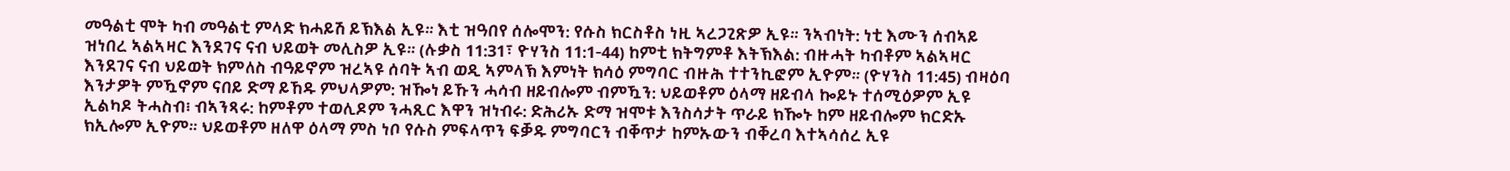መዓልቲ ሞት ካብ መዓልቲ ምላድ ክሓይሽ ይኽእል ኢዩ። እቲ ዝዓበየ ሰሎሞን: የሱስ ክርስቶስ ነዚ ኣረጋጊጽዎ ኢዩ። ንኣብነት: ነቲ እሙን ሰብኣይ ዝነበረ ኣልኣዛር እንደገና ናብ ህይወት መሊስዎ ኢዩ። (ሉቃስ 11:31፣ ዮሃንስ 11:1-44) ከምቲ ክትግምቶ እትኽእል: ብዙሓት ካብቶም ኣልኣዛር እንደገና ናብ ህይወት ክምለስ ብዓይኖም ዝረኣዩ ሰባት ኣብ ወዲ ኣምላኽ እምነት ክሳዕ ምግባር ብዙሕ ተተንኪፎም ኢዮም። (ዮሃንስ 11:45) ብዛዕባ እንታዎት ምዃኖም ናበይ ድማ ይኸዱ ምህላዎም: ዝዀነ ይኹን ሓሳብ ዘይብሎም ብምዃን: ህይወቶም ዕላማ ዘይብላ ኰይኑ ተሰሚዕዎም ኢዩ ኢልካዶ ትሓስብ፧ ብኣንጻሩ: ከምቶም ተወሊዶም ንሓጺር እዋን ዝነብሩ: ድሕሪኡ ድማ ዝሞቱ እንስሳታት ጥራይ ክዀኑ ከም ዘይብሎም ክርድኡ ክኢሎም ኢዮም። ህይወቶም ዘለዋ ዕላማ ምስ ነቦ የሱስ ምፍላጥን ፍቓዱ ምግባርን ብቐጥታ ከምኡውን ብቐረባ እተኣሳሰረ ኢዩ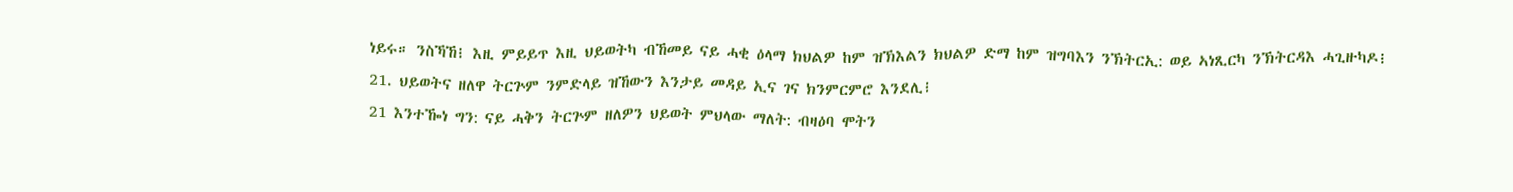ነይሩ። ንስኻኸ፧ እዚ ምይይጥ እዚ ህይወትካ ብኸመይ ናይ ሓቂ ዕላማ ክህልዎ ከም ዝኽእልን ክህልዎ ድማ ከም ዝግባእን ንኽትርኢ: ወይ ኣነጺርካ ንኽትርዳእ ሓጊዙካዶ፧
21. ህይወትና ዘለዋ ትርጕም ንምድላይ ዝኸውን እንታይ መዳይ ኢና ገና ክንምርምሮ እንደሊ፧
21 እንተዀነ ግን: ናይ ሓቅን ትርጕም ዘለዎን ህይወት ምህላው ማለት: ብዛዕባ ሞትን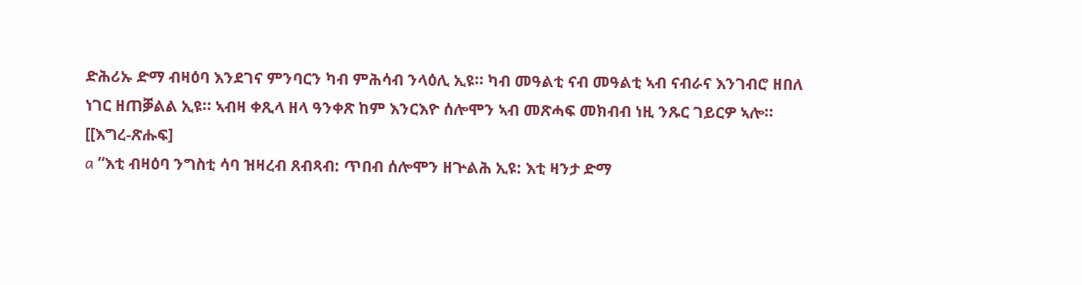ድሕሪኡ ድማ ብዛዕባ እንደገና ምንባርን ካብ ምሕሳብ ንላዕሊ ኢዩ። ካብ መዓልቲ ናብ መዓልቲ ኣብ ናብራና እንገብሮ ዘበለ ነገር ዘጠቓልል ኢዩ። ኣብዛ ቀጺላ ዘላ ዓንቀጽ ከም እንርእዮ ሰሎሞን ኣብ መጽሓፍ መክብብ ነዚ ንጹር ገይርዎ ኣሎ።
[[እግረ-ጽሑፍ]
a “እቲ ብዛዕባ ንግስቲ ሳባ ዝዛረብ ጸብጻብ: ጥበብ ሰሎሞን ዘጕልሕ ኢዩ: እቲ ዛንታ ድማ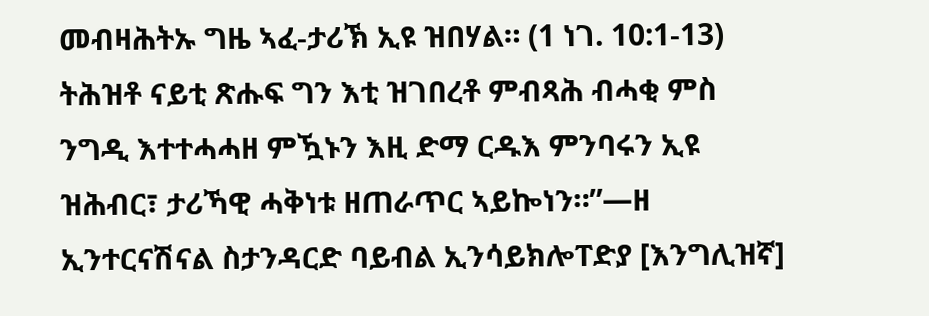መብዛሕትኡ ግዜ ኣፈ-ታሪኽ ኢዩ ዝበሃል። (1 ነገ. 10:1-13) ትሕዝቶ ናይቲ ጽሑፍ ግን እቲ ዝገበረቶ ምብጻሕ ብሓቂ ምስ ንግዲ እተተሓሓዘ ምዃኑን እዚ ድማ ርዱእ ምንባሩን ኢዩ ዝሕብር፣ ታሪኻዊ ሓቅነቱ ዘጠራጥር ኣይኰነን።”—ዘ ኢንተርናሽናል ስታንዳርድ ባይብል ኢንሳይክሎፐድያ [እንግሊዝኛ]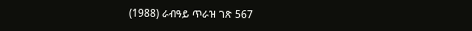(1988) ራብዓይ ጥራዝ ገጽ 567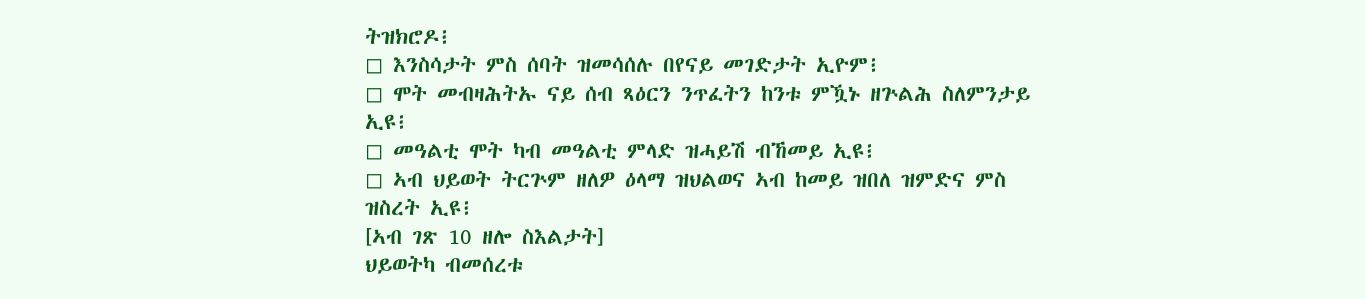ትዝክሮዶ፧
◻ እንስሳታት ምስ ሰባት ዝመሳሰሉ በየናይ መገድታት ኢዮም፧
◻ ሞት መብዛሕትኡ ናይ ሰብ ጻዕርን ንጥፈትን ከንቱ ምዃኑ ዘጕልሕ ስለምንታይ ኢዩ፧
◻ መዓልቲ ሞት ካብ መዓልቲ ምላድ ዝሓይሽ ብኸመይ ኢዩ፧
◻ ኣብ ህይወት ትርጕም ዘለዎ ዕላማ ዝህልወና ኣብ ከመይ ዝበለ ዝምድና ምስ ዝስረት ኢዩ፧
[ኣብ ገጽ 10 ዘሎ ስእልታት]
ህይወትካ ብመሰረቱ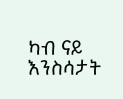ካብ ናይ እንስሳታት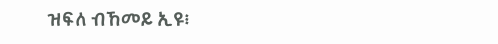ዝፍለ ብኸመይ ኢዩ፧